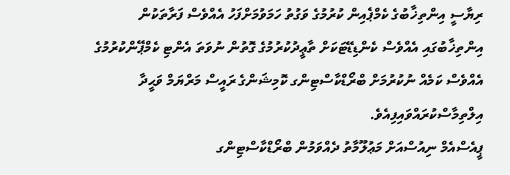ރިޔާސީ އިންތިޚާބުގެ ކެމްޕެއިން ކުރުމުގެ ވަގުތު ހަމަވުމަށްފަހު އެއްވެސް ފަރާތަކުން އިންތިޚާބުގައި އެއްވެސް ކެންޑިޑޭޓަކަށް ތާޢީދުކުރުމުގެ ގޮތުން ނުވަތަ އެންޓި ކެމްޕޭންކުރުމުގެ އެއްވެސް ކަމެއް ނުކުރުމަށް ބްރޯޑްކާސްޓިންގ ކޮމިޝަންގެ ރައީސް މަރްޔަމް ވަޙީދާ އިލްތިމާސްކުރައްވައިފިއެވެ.
ޕީއެސްއެމް ނިއުސްއަށް މަޢުލޫމާތު ދެއްވަމުން ބްރޯޑްކާސްޓިންގ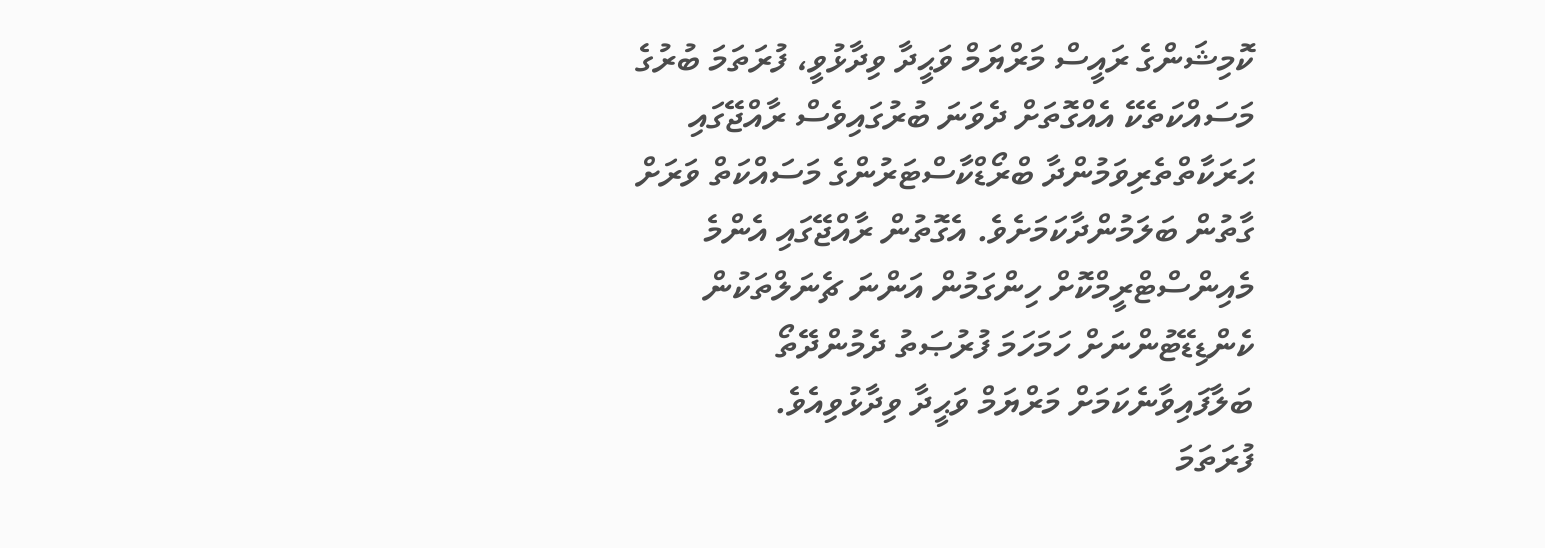ކޮމިޝަންގެ ރައީސް މަރްޔަމް ވަޙީދާ ވިދާޅުވީ، ފުރަތަމަ ބުރުގެ މަސައްކަތެކޭ އެއްގޮތަށް ދެވަނަ ބުރުގައިވެސް ރާއްޖޭގައި ޙަރަކާތްތެރިވަމުންދާ ބްރޯޑްކާސްޓަރުންގެ މަސައްކަތް ވަރަށް ގާތުން ބަލަމުންދާކަމަށެވެ. އެގޮތުން ރާއްޖޭގައި އެންމެ މެއިންސްޓްރީމްކޮށް ހިންގަމުން އަންނަ ޗެނަލްތަކުން ކެންޑިޑޭޓުންނަށް ހަމަހަމަ ފުރުޞަތު ދެމުންދޭތޯ ބަލާފައިވާނެކަމަށް މަރްޔަމް ވަޙީދާ ވިދާޅުވިއެވެ.
ފުރަތަމަ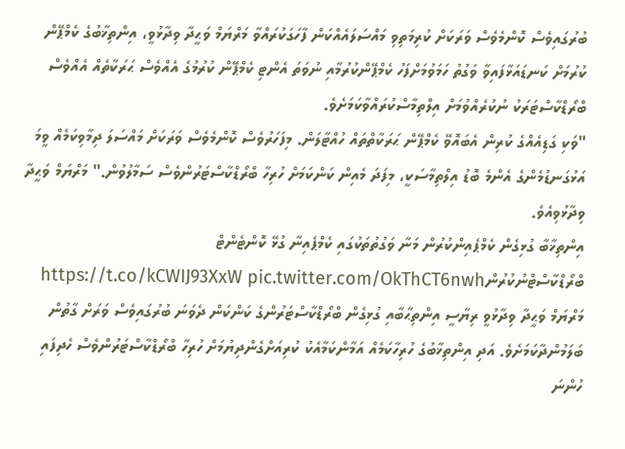ބުރުގައިވެސް ކޮންމެވެސް ވަރަކަށް ކުރިމަތިވި މައްސަލައެއްކަން ފާހަގަކުރައްވާ މަރްޔަމް ވަޙީދާ ވިދާޅުވީ، އިންތިޚާބުގެ ކެމްޕޭން ކުރުމަށް ކަނޑައަޅާފައިވާ ވަގުތު ހަމަވުމަށްފަހު ކެމްޕޭންކުރުމާއި ނުވަތަ އެންޓި ކެމްޕޭން ކުރުމުގެ އެއްވެސް ޙަރަކާތެއް އެއްވެސް ބްރޯޑްކާސްޓަރަކު ނުކުރެއްވުމަށް އިލްތިމާސްކުރައްވާކަމަށެވެ.
"ވަކި ގަޑިއެއްގެ ކުރިން އެބައޮވޭ ކެމްޕޭން ޙަރަކާތްތައް ހުއްޓާލަން. މިފަހަރުވެސް ކޮންމެވެސް ވަރަކަށް މައްސަލަ ދިމާވިކަމެއް ވީމަ އަޅުގަނޑުމެންގެ އެންމެ ބޮޑު އިލްތިމާސަކީ، މިފަދަ މެއިން ކަންކަމަށް ހުރިހާ ބްރޯޑްކާސްޓަރުންވެސް ސަމާލުވުން." މަރްޔަމް ވަޙީދާ ވިދާޅުވިއެވެ.
އިންތިޚާބާ ގުޅިގެން ކެމްޕެއިންކުރުން މަނާ ވަގުތުތަކުގައި ކެމްޕެއިނާ ގުޅޭ ކޮންޓެންޓް ބްރޯޑްކާސްޓްނުކުރުންhttps://t.co/kCWIJ93XxW pic.twitter.com/OkThCT6nwh
މަރްޔަމް ވަޙީދާ ވިދާޅުވީ ރިޔާސީ އިންތިޙާބާއި ގުޅިގެން ބްރޯޑްކާސްޓަރުންގެ ކަންކަން ދެވަނަ ބުރުގައިވެސް ވަރަށް ގާތުން ބަލަމުންދާކަމަށެވެ. އަދި އިންތިޚާބުގެ ހުރިހާކަމެއް އަމާންކަމާއެކު ކުރިއަށްގެންދިޔުމަށް ހުރިހާ ބްރޯޑްކާސްޓަރުންވެސް ހެދިފައި ހުންނަ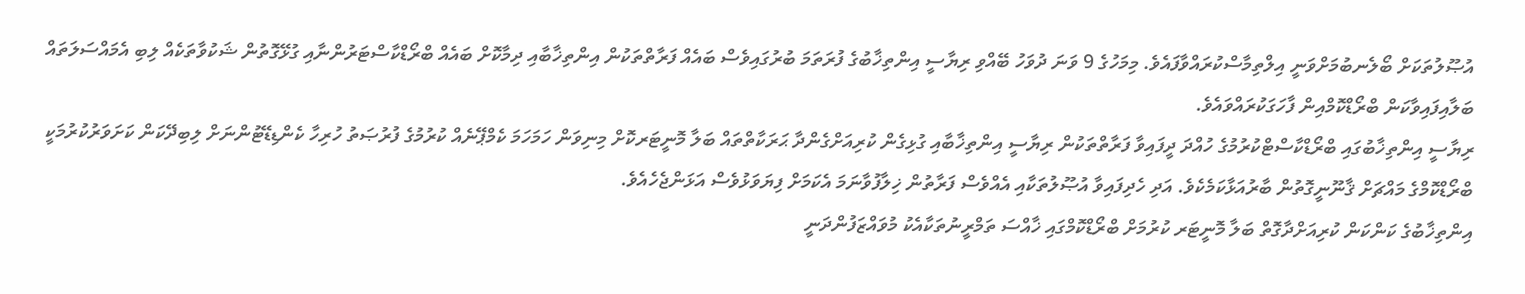އުޞޫލުތަކަށް ބޯލެނބުމަށްވަނީ އިލްތިމާސްކުރައްވާފައެވެ. މިމަހުގެ 9 ވަނަ ދުވަހު ބޭއްވި ރިޔާސީ އިންތިޚާބުގެ ފުރަތަމަ ބުރުގައިވެސް ބައެއް ފަރާތްތަކުން އިންތިޚާބާއި ދިމާކޮށް ބައެއް ބްރޯޑްކާސްޓަރުންނާއި ގުޅޭގޮތުން ޝަކުވާތަކެއް ލިބި އެމައްސަލަތައް ބަލާއިފައިވާކަން ބްރޯޑްކޮމްއިން ފާހަގަކުރައްވައެވެ.
ރިޔާސީ އިންތިޚާބުގައި ބްރޯޑްކާސްޓްކުރުމުގެ ހުއްދަ ދީފައިވާ ފަރާތްތަކުން ރިޔާސީ އިންތިޚާބާއި ގުޅިގެން ކުރިއަށްގެންދާ ޙަރަކާތްތައް ބަލާ މޮނީޓަރކޮށް މިނިވަން ހަމަހަމަ ކެމްޕޭނެއް ކުރުމުގެ ފުރުޞަތު ހުރިހާ ކެންޑިޑޭޓުންނަށް ލިބިދޭކަން ކަށަވަރުކުރުމަކީ ބްރޯޑްކޮމްގެ މައްޗަށް ޤާނޫނީގޮތުން ބާރުއަޅާކަމެކެވެ. އަދި ހެދިފައިވާ އުޞޫލުތަކާއި އެއްވެސް ފަރާތުން ޚިލާފުވާނަމަ އެކަމަށް ފިޔަވަޅުވެސް އަޅަންޖެހެއެވެ.
އިންތިޚާބުގެ ކަންކަން ކުރިއަށްދާގޮތް ބަލާ މޮނީޓަރ ކުރުމަށް ބްރޯޑްކޮމްގައި ޚާއްސަ ތަމްރީނުތަކާއެކު މުވައްޒަފުންދަނީ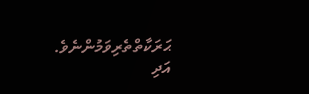ޙަރަކާތްތެރިވަމުންނެވެ. އަދި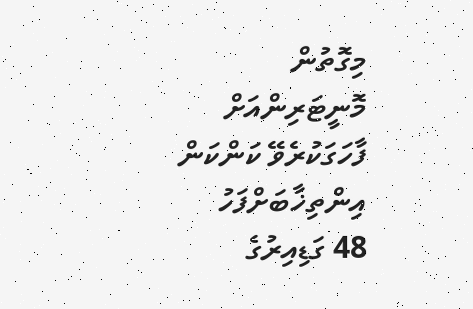މިގޮތުން މޮނީޓަރިންއަށް ފާހަގަކުރެވޭ ކަންކަން އިންތިޚާބަށްފަހު 48 ގަޑިއިރުގެ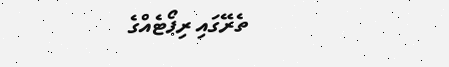ތެރޭގައި ރިޕޯޓެއްގެ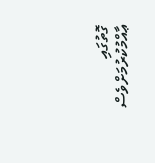ގޮތުގައި ޢާއްމުކުރުމަށްވެސް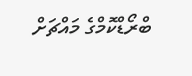ބްރޯޑްކޮމްގެ މައްޗަށް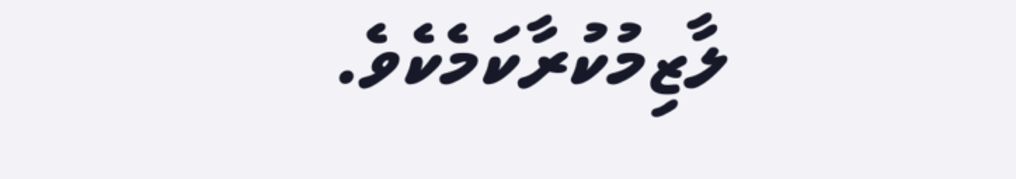ލާޒިމުކުރާކަމެކެވެ.